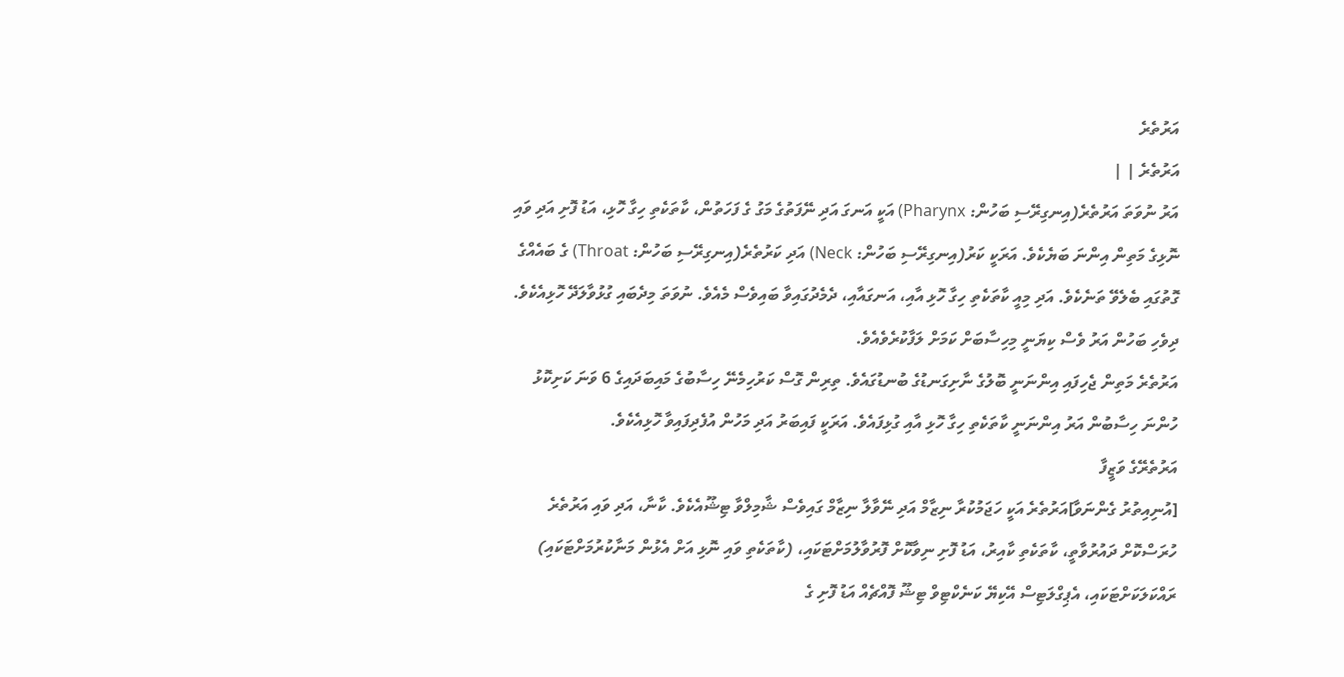އަރުތެރެ
އަރުތެރެ | |
އަރު ނުވަތަ އަރުތެރެ(އިނގިރޭސި ބަހުން: Pharynx) އަކީ އަނގަ އަދި ނޭފަތުގެ މަގު ގެ ފަހަތުން، ކާތަކެތި ހިގާ ހޮޅި، އަޑު ފޮށި އަދި ވައި ނޮޅިގެ މަތިން އިންނަ ބަޔެކެވެ. އަރަކީ ކަރު(އިނގިރޭސި ބަހުން: Neck) އަދި ކަރުތެރެ(އިނގިރޭސި ބަހުން: Throat) ގެ ބައެއްގެ ގޮތުގައި ބެލެވޭ ތަނެކެވެ. އަދި މިއީ ކާތަކެތި ހިގާ ހޮޅި އާއި، އަނގައާއި، ދެމެދުގައިވާ ބައިވެސް މެއެވެ. ނުވަތަ މިދެބައި ގުޅުވާލަދޭ ހޮޅިއެކެވެ. ދިވެހި ބަހުން އަރު ވެސް ކިޔަނީ މިހިސާބަށް ކަމަށް ލަފާކުރެވެއެވެ.
އަރުތެރެ މަތިން ޖެހިފައި އިންނަނީ ބޮލުގެ ނާށިގަނޑުގެ ބުނޑުގައެވެ. ތިރިން ގޮސް ކަރުހިމެނޭ ހިސާބުގެ މައިބަދައިގެ 6 ވަނަ ކަށިކޮޅު ހުންނަ ހިސާބުން އަރު އިންނަނީ ކާތަކެތި ހިގާ ހޮޅި އާއި ގުޅިފައެވެ. އަރަކީ ފައިބަރު އަދި މަހުން އުފެދިފައިވާ ހޮޅިއެކެވެ.
އަރުތެރޭގެ ވަޒީފާ
[އުނިއިތުރު ގެންނަވާ]އަރުތެރެ އަކީ ހަޖަމުކުރާ ނިޒާމް އަދި ނޭވާލާ ނިޒާމް ގައިވެސް ޝާމިލްވާ ޓިޝޫއެކެވެ. ކާނާ، އަދި ވައި އަރުތެރެ ހުރަސްކޮށް ދައުރުވާތީ، ކާތަކެތި ކާއިރު، އަޑު ފޮށި ނިވާކޮށް ފޮރުވާލުމަށްޓަކައި، (ކާތަކެތި ވައި ނޮޅި އަށް އެޅުން މަނާކުރުމަށްޓަކައި) ރައްކަލަކަށްޓަކައި، އެޕިގްލަޓިސް އޭކިޔޭ ކަނެކްޓިވް ޓިޝޫ ފޮއްޗެއް އަޑު ފޮށި ގެ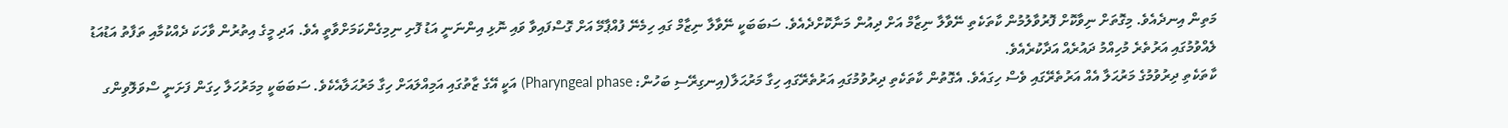މަތިން އިނދެއެވެ. މިގޮތަށް ނިވާކޮށް ފޮރުވާލުމުން ކާތަކެތި ނޭވާލާ ނިޒާމް އަށް ދިއުން މަނާކޮށްދެއެވެ. ސަބަބަކީ ނޭވާލާ ނިޒާމް ގައި ހިމެނޭ ފުއްޕާމޭ އަށް ގޮސްފައިވާ ވައި ނޮޅި އިންނަނީ އަޑު ފޮށި ނިމިގެންކަމަށްވާތީ އެވެ. އަދި މީގެ އިތުރުން ވާހަކަ ދެއްކުމާއި ތަފާތު އަޑުއަޑު ލެއްވުމުގައި އަރުތެރެ މުހިއްމު ދައުރެއް އަދާކުރެއެވެ.
ކާތަކެތި ދިރުވުމުގެ މަރުޙަލާ އެއް އަރުތެރޭގައި ވެސް ހިގައެވެ. އެގޮތުން ކާތަކެތި ދިރުވުމުގައި އަރުތެރޭގައި ހިގާ މަރުޙަލާ(އިނގިރޭސި ބަހުން: Pharyngeal phase) އަކީ އޭގެ ޒާތުގައި އަމިއްލައަށް ހިގާ މަރުޙަލާއެކެވެ. ސަބަބަކީ މިމަރުހަލާ ހިގަން ފަށަނީ ސްވަލޮވިންގ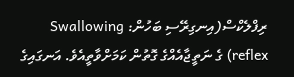ރިފްލެކްސް(އިނގިރޭސި ބަހުން: Swallowing reflex) ގެ ނަތީޖާއެއްގެ ގޮތުން ކަމަށްވާތީއެވެ. އަނގައިގެ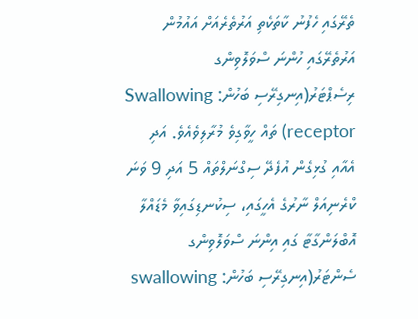ތެރޭގައި ހެފުނު ކާތަކެތި އަރުތެރެއަށް އައުމުން އަރުތެރޭގައި ހުންނަ ސްވަލޮވިންގ ރިސެޕްޓަރު(އިނގިރޭސި ބަހުން: Swallowing receptor) ތައް ހީވާގިވެ މުރާލިވެއެވެ. އަދި އެއާއި ގުޅިގެން އުފެދޭ ސިގްނަލްތައް 5 އަދި 9 ވަނަ ކްރެނިއަލް ނާރުގެ އެހީގައި، ސިކުނޑިގައިވާ މެޑައްލާ އޮބްލަންގާޓާ ގައި އިންނަ ސްވަލޮވިންގ ސެންޓަރު(އިނގިރޭސި ބަހުން: swallowing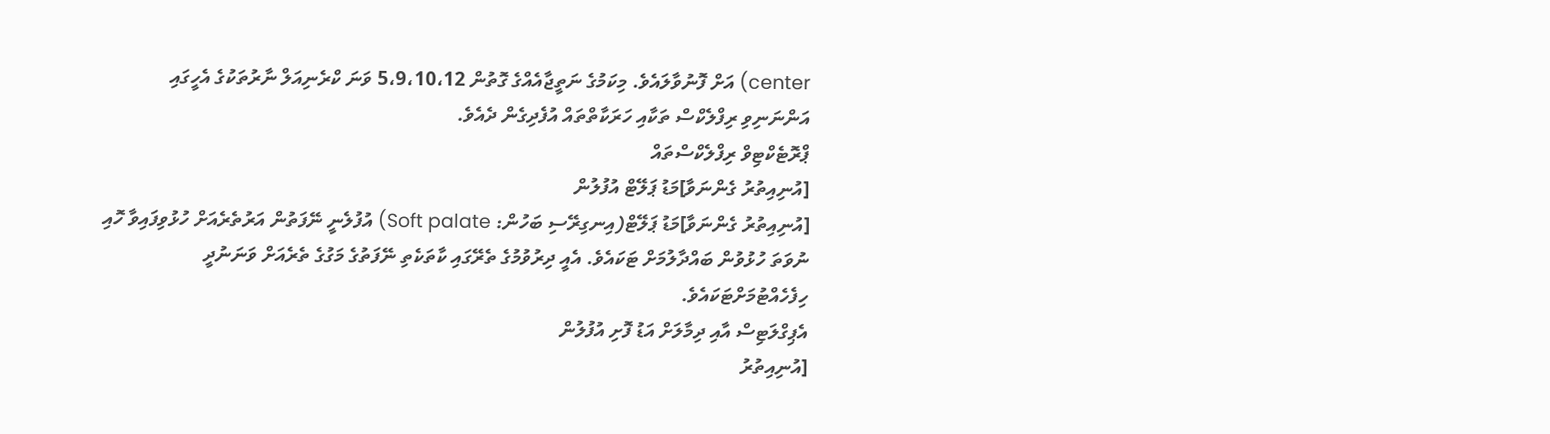center) އަށް ފޮނުވާލައެވެ. މިކަމުގެ ނަތީޖާއެއްގެ ގޮތުން 5،9،10،12 ވަނަ ކްރެނިއަލް ނާރުތަކުގެ އެހީގައި އަންނަނިވި ރިފްލެކްސް ތަކާއި ހަރަކާތްތައް އުފެދިގެން ދެއެވެ.
ޕްރޮޓެކްޓިވް ރިފްލެކްސްތައް
[އުނިއިތުރު ގެންނަވާ]މަޑު ޕަލޭޓް އުފުލުން
[އުނިއިތުރު ގެންނަވާ]މަޑު ޕަލޭޓް(އިނގިރޭސި ބަހުން: Soft palate) އުފުލެނީ ނޭފަތުން އަރުތެރެއަށް ހުޅުވިފައިވާ ހޮއި ނުވަތަ ހުޅުވުން ބައްދާލުމަށް ޓަކައެވެ. އެއީ ދިރުވުމުގެ ތެރޭގައި ކާތަކެތި ނޭފަތުގެ މަގުގެ ތެރެއަށް ވަނަނުދީ ހިފެހެއްޓުމަށްޓަކައެވެ.
އެޕިގްލަޓިސް އާއި ދިމާލަށް އަޑު ފޮށި އުފުލުން
[އުނިއިތުރު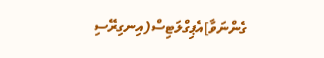ގެންނަވާ]އެޕިގްލަޓިސް(އިނގިރޭސި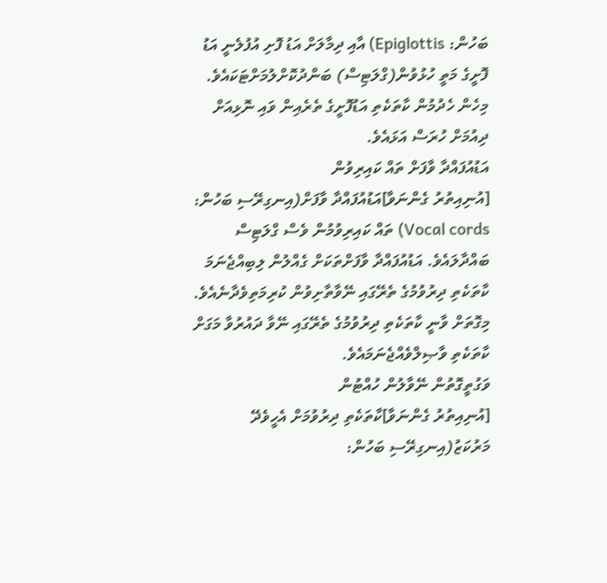ބަހުން: Epiglottis) އާއި ދިމާލަށް އަޑު ފޮށި އުފުލެނީ އަޑު ފޮށީގެ މަތީ ހުޅުވުން(ގްލަޓިސް) ބަންދުކޮށްލުމަށްޓަކައެވެ. މިހެން ހެދުމުން ކާތަކެތި އަޑުފޮށީގެ ތެރެއިން ވައި ނޮޅިއަށް ދިއުމަށް ހުރަސް އަޅައެވެ.
އަޑުއުފައްދާ ވާފަށް ތައް ކައިރިވުން
[އުނިއިތުރު ގެންނަވާ]އަޑުއުފައްދާ ވާފަށް(އިނގިރޭސި ބަހުން: Vocal cords) ތައް ކައިރިވުމުން ވެސް ގްލަޓިސް ބައްދާލައެވެ. އަޑުއުފައްދާ ވާފަށްތަކަށް ގެއްލުން ލިބިއްޖެނަމަ ކާތަކެތި ދިރުވުމުގެ ތެރޭގައި ނޭވާތާށިވުން ކުރިމަތިވެދާނެއެވެ. މިގޮތަށް ވާނީ ކާތަކެތި ދިރުވުމުގެ ތެރޭގައި ނޭވާ ދައުރުވާ މަގަށް ކާތަކެތި ވާޞިލްވެއްޖެނަމައެވެ.
ވަގުތީގޮތުން ނޭވާލުން ހުއްޓުން
[އުނިއިތުރު ގެންނަވާ]ކާތަކެތި ދިރުވުމަށް އެހީވެދޭ މަރުކަޒު(އިނގިރޭސި ބަހުން: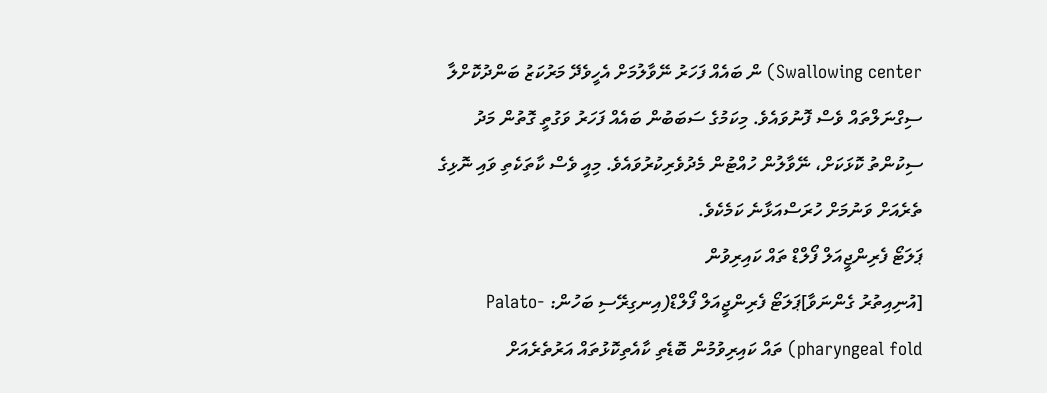Swallowing center) ން ބައެއް ފަހަރު ނޭވާލުމަށް އެހީވެދޭ މަރުކަޒު ބަންދުކޮށްލާ ސިގްނަލްތައް ވެސް ފޮނުވައެވެ. މިކަމުގެ ސަބަބުން ބައެއް ފަހަރު ވަގުތީ ގޮތުން މަދު ސިކުންތު ކޮޅަކަށް، ނޭވާލުން ހުއްޓުން މެދުވެރިކުރުވައެވެ. މިއީ ވެސް ކާތަކެތި ވައި ނޮޅިގެ ތެރެއަށް ވަނުމަށް ހުރަސްއަޅާނެ ކަމެކެވެ.
ޕަލަޓޯ ފެރިންޖީއަލް ފޯލްޑް ތައް ކައިރިވުން
[އުނިއިތުރު ގެންނަވާ]ޕަލަޓޯ ފެރިންޖީއަލް ފޯލްޑް(އިނގިރޭސި ބަހުން: Palato-pharyngeal fold) ތައް ކައިރިވުމުން ބޮޑެތި ކާއެތިކޮޅުތައް އަރުތެރެއަށް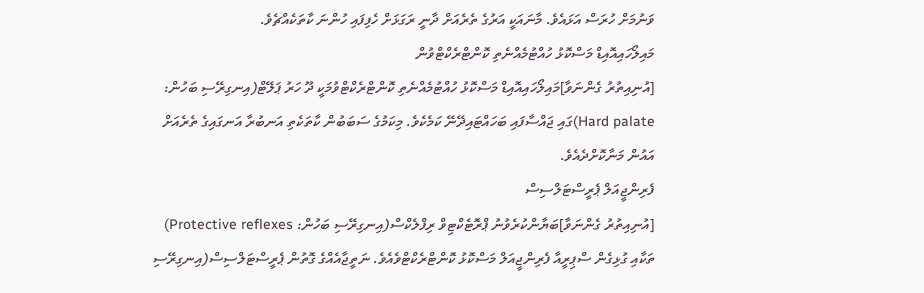ވަނުމަށް ހުރަސް އަޅައެވެ. މާނައަކީ އަރުގެ ތެރެއަށް ދާނީ ރަގަޅަށް ހެފިފައި ހުންނަ ކާތަކެއްޗެވެ.
މައިލޯހައިއޮއިޑް މަސްކޮޅު ހުއްޓުމެއްނެތި ކޮންޓްރެކްޓްވުން
[އުނިއިތުރު ގެންނަވާ]މައިލޯހައިއޮއިޑް މަސްކޮޅު ހުއްޓުމެއްނެތި ކޮންޓްރެކްޓްވުމަކީ ދޫ ހަރު ޕަލޭޓް(އިނގިރޭސި ބަހުން: Hard palate)ގައި ޖައްސާފައި ބަހައްޓައިދޭނޭ ކަމެކެވެ. މިކަމުގެ ސަބަބުން ކާތަކެތި އަނބުރާ އަނގައިގެ ތެރެއަށް އައުން މަނާކޮށްދެއެވެ.
ފެރިންޖީއަލް ޕެރީސްޓަލްސިސް
[އުނިއިތުރު ގެންނަވާ]ބަޔާންކުރެވުނު ޕްރޮޓެކްޓިވް ރިފްލެކްސް(އިނގިރޭސި ބަހުން: Protective reflexes) ތަކާއި ގުޅިގެން ސްޕިރީއާ ފެރިންޖީއަލް މަސްކޮޅު ކޮންޓްރެކްޓްވެއެވެ. ނަތީޖާއެއްގެ ގޮތުން ޕެރީސްޓަލްސިސް(އިނގިރޭސި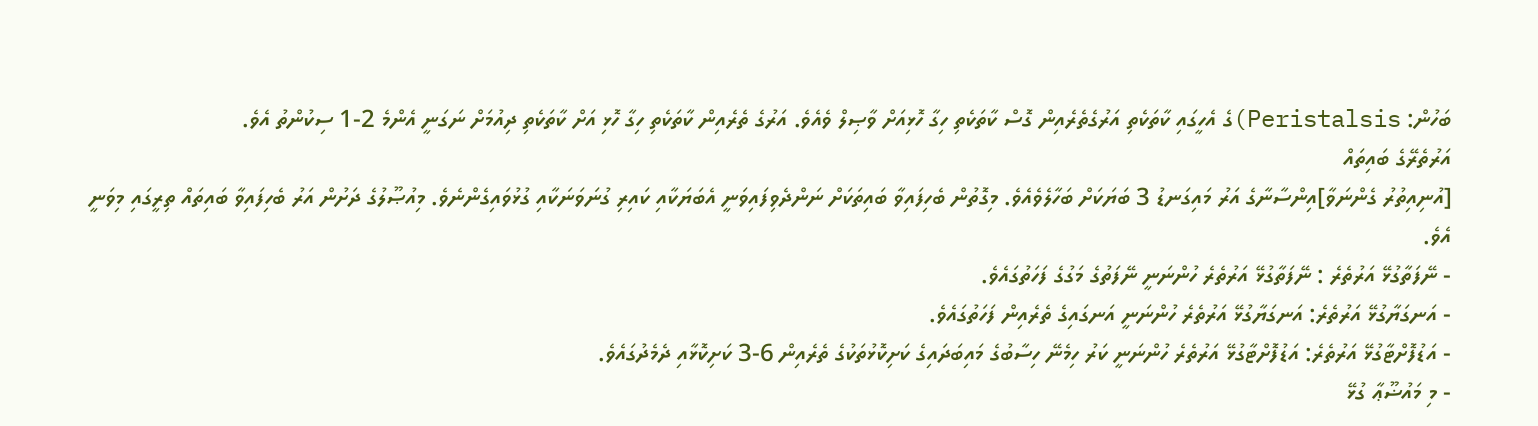ބަހުން: Peristalsis)ގެ އެހީގައި ކާތަކެތި އަރުގެތެރެއިން ގޮސް ކާތަކެތި ހިގާ ހޮޅިއަށް ވާޞިލް ވެއެވެ. އަރުގެ ތެރެއިން ކާތަކެތި ހިގާ ހޮޅި އަށް ކާތަކެތި ދިއުމަށް ނަގަނީ އެންމެ 2-1 ސިކުންތު އެވެ.
އަރުތެރޭގެ ބައިތައް
[އުނިއިތުރު ގެންނަވާ]އިންސާނާގެ އަރު މައިގަނޑު 3 ބަޔަކަށް ބަހާލެވެއެވެ. މިގޮތުން ބެހިފައިވާ ބައިތަކަށް ނަންދެވިފައިވަނީ އެބަޔަކާއި ކައިރި ގުނަވަނަކާއި ގުޅުވައިގެންނެވެ. މިއުޞޫލުގެ ދަށުން އަރު ބެހިފައިވާ ބައިތައް ތިރީގައި މިވަނީ އެވެ.
- ނޭފަތާގުޅޭ އަރުތެރެ : ނޭފަތާގުޅޭ އަރުތެރެ ހުންނަނީ ނޭފަތުގެ މަގުގެ ފަހަތުގައެވެ.
- އަނގަޔާގުޅޭ އަރުތެރެ: އަނގަޔާގުޅޭ އަރުތެރެ ހުންނަނީ އަނގައިގެ ތެރެއިން ފަހަތުގައެވެ.
- އަޑުފޮށްޓާގުޅޭ އަރުތެރެ: އަޑުފޮށްޓާގުޅޭ އަރުތެރެ ހުންނަނީ ކަރު ހިމެނޭ ހިސާބުގެ މައިބަދައިގެ ކަށިކޮޅުތަކުގެ ތެރެއިން 6-3 ކަށިކޮޅާއި ދެމެދުގައެވެ.
- މި މައުޟޫޢާ ގުޅޭ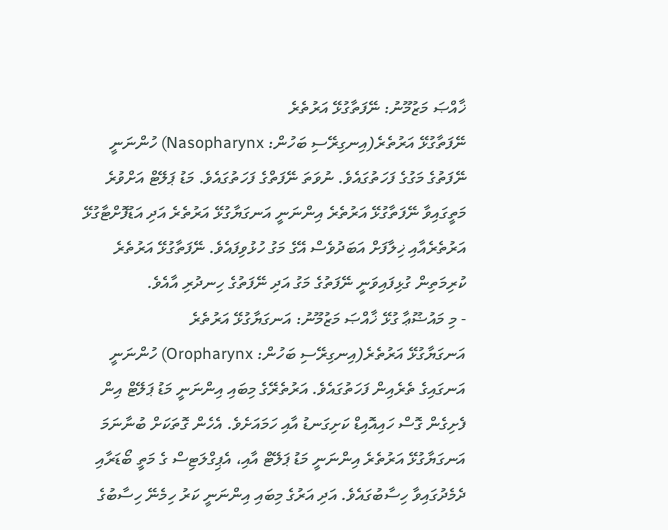ޚާއްޞަ މަޒުމޫނު: ނޭފަތާގުޅޭ އަރުތެރެ
ނޭފަތާގުޅޭ އަރުތެރެ(އިނގިރޭސި ބަހުން: Nasopharynx) ހުންނަނީ ނޭފަތުގެ މަގުގެ ފަހަތުގައެވެ. ނުވަތަ ނޭފަތްގެ ފަހަތުގައެވެ. މަޑު ޕަލޭޓް އަށްވުރެ މަތީގައިވާ ނޭފަތާގުޅޭ އަރުތެރެ އިންނަނީ އަނގަޔާގުޅޭ އަރުތެރެ އަދި އަޑުފޮށްޓާގުޅޭ އަރުތެރެއާއި ޚިލާފަށް އަބަދުވެސް އޭގެ މަގު ހުޅުވިފައެވެ. ނޭފަތާގުޅޭ އަރުތެރެ ކުރިމަތިން ގުޅިފައިވަނީ ނޭފަތުގެ މަގު އަދި ނޭފަތުގެ ހިނދުރި އާއެވެ.
- މި މައުޟޫޢާ ގުޅޭ ޚާއްޞަ މަޒުމޫނު: އަނގަޔާގުޅޭ އަރުތެރެ
އަނގަޔާގުޅޭ އަރުތެރެ(އިނގިރޭސި ބަހުން: Oropharynx) ހުންނަނީ އަނގައިގެ ތެރެއިން ފަހަތުގައެވެ. އަރުތެރޭގެ މިބައި އިންނަނީ މަޑު ޕަލޭޓް އިން ފެށިގެން ގޮސް ހައިއޮއިޑް ކަށިގަނޑު އާއި ހަމައަށެވެ. އެހެން ގޮތަކަށް ބުނާނަމަ އަނގަޔާގުޅޭ އަރުތެރެ އިންނަނީ މަޑު ޕަލޭޓް އާއި، އެޕިގްލަޓިސް ގެ މަތީ ބޯޑަރާއި ދެމެދުގައިވާ ހިސާބުގައެވެ. އަދި އަރުގެ މިބައި އިންނަނީ ކަރު ހިމެނޭ ހިސާބުގެ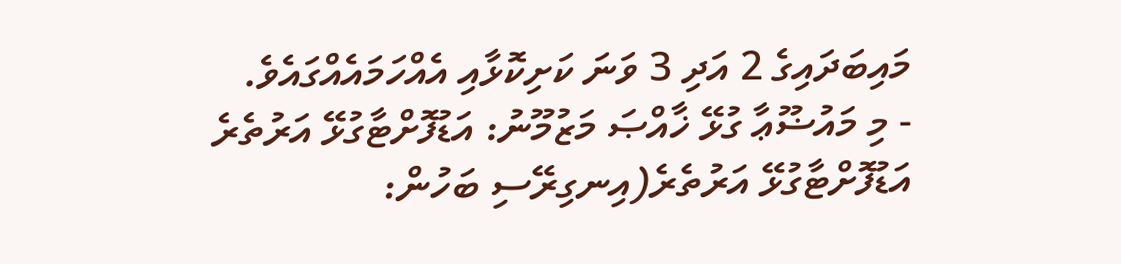މައިބަދައިގެ 2 އަދި 3 ވަނަ ކަށިކޮޅާއި އެއްހަމައެއްގައެވެ.
- މި މައުޟޫޢާ ގުޅޭ ޚާއްޞަ މަޒުމޫނު: އަޑުފޮށްޓާގުޅޭ އަރުތެރެ
އަޑުފޮށްޓާގުޅޭ އަރުތެރެ(އިނގިރޭސި ބަހުން: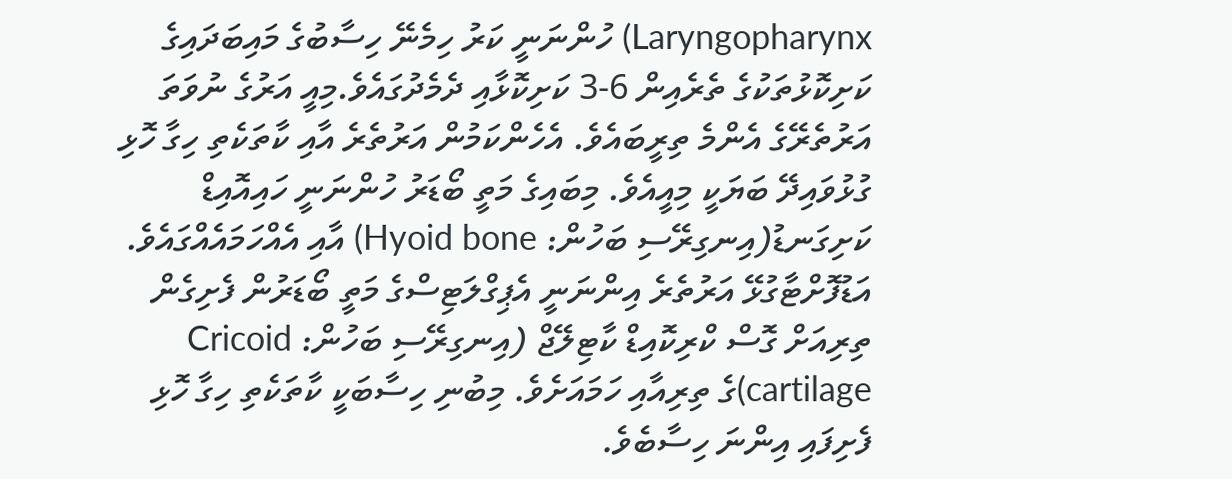Laryngopharynx) ހުންނަނީ ކަރު ހިމެނޭ ހިސާބުގެ މައިބަދައިގެ ކަށިކޮޅުތަކުގެ ތެރެއިން 6-3 ކަށިކޮޅާއި ދެމެދުގައެވެ.މިއީ އަރުގެ ނުވަތަ އަރުތެރޭގެ އެންމެ ތިރީބައެވެ. އެހެންކަމުން އަރުތެރެ އާއި ކާތަކެތި ހިގާ ހޮޅި ގުޅުވައިދޭ ބަޔަކީ މިއީއެވެ. މިބައިގެ މަތީ ބޯޑަރު ހުންނަނީ ހައިއޮއިޑް ކަށިގަނޑު(އިނގިރޭސި ބަހުން: Hyoid bone) އާއި އެއްހަމައެއްގައެވެ. އަޑުފޮށްޓާގުޅޭ އަރުތެރެ އިންނަނީ އެޕިގްލަޓިސްގެ މަތީ ބޯޑަރުން ފެށިގެން ތިރިއަށް ގޮސް ކްރިކޮއިޑް ކާޓިލޭޖް (އިނގިރޭސި ބަހުން: Cricoid cartilage)ގެ ތިރިއާއި ހަމައަށެވެ. މިބުނި ހިސާބަކީ ކާތަކެތި ހިގާ ހޮޅި ފެށިފައި އިންނަ ހިސާބެވެ.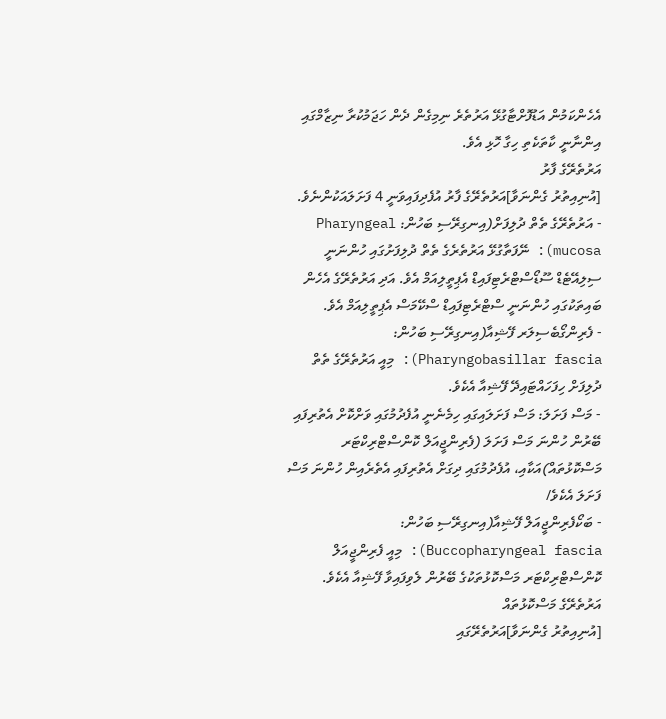އެހެންކަމުން އަޑުފޮށްޓާގުޅޭ އަރުތެރެ ނިމިގެން ދެން ހަޖަމުކުރާ ނިޒާމްގައި އިންނާނީ ކާތަކެތި ހިގާ ހޮޅި އެވެ.
އަރުތެރޭގެ ފާރު
[އުނިއިތުރު ގެންނަވާ]އަރުތެރޭގެ ފާރު އުފެދިފައިވަނީ 4 ފަށަލައަކުންނެވެ.
- އަރުތެރޭގެ ތެތް ދުލިފަށް(އިނގިރޭސި ބަހުން: Pharyngeal mucosa): ނޭފަތާގުޅޭ އަރުތެރެގެ ތެތް ދުލިފަށުގައި ހުންނަނީ ސިލިއޭޓެޑް ސޫޑޯސްޓްރެޓިފައިޑް އެޕިތީލިއަމް އެވެ. އަދި އަރުތެރޭގެ އެހެން ބައިތަކުގައި ހުންނަނީ ސްޓްރެޓިފައިޑް ސްކޭމަސް އެޕިތީލިއަމް އެވެ.
- ފެރިންގޯބެސިލަރ ފޭޝިއާ(އިނގިރޭސި ބަހުން: Pharyngobasillar fascia): މިއީ އަރުތެރޭގެ ތެތް ދުލިފަށް ހިފަހައްޓައިދޭ ފޭޝިއާ އެކެވެ.
- މަސް ފަށަލަ: މަސް ފަށަލައިގައި ހިމެނެނީ އުފެދުމުގައި ވަށްކޮށް އެތުރިފައި ބޭރުން ހުންނަ މަސް ފަށަލަ (ފެރިންޖީއަލް ކޮންސްޓްރިކްޓަރ މަސްކޮޅުތައް)އަކާއި، އުފެދުމުގައި ދިގަށް އެތުރިފައި އެތެރެއިން ހުންނަ މަސް ފަށަލަ އެކެވެ/
- ބަކޯފެރިންޖީއަލް ފޭޝިއާ(އިނގިރޭސި ބަހުން: Buccopharyngeal fascia): މިއީ ފެރިންޖީއަލް ކޮންސްޓްރިކްޓަރ މަސްކޮޅުތަކުގެ ބޭރުން ލެވިފައިވާ ފޭޝިއާ އެކެވެ.
އަރުތެރޭގެ މަސްކޮޅުތައް
[އުނިއިތުރު ގެންނަވާ]އަރުތެރޭގައި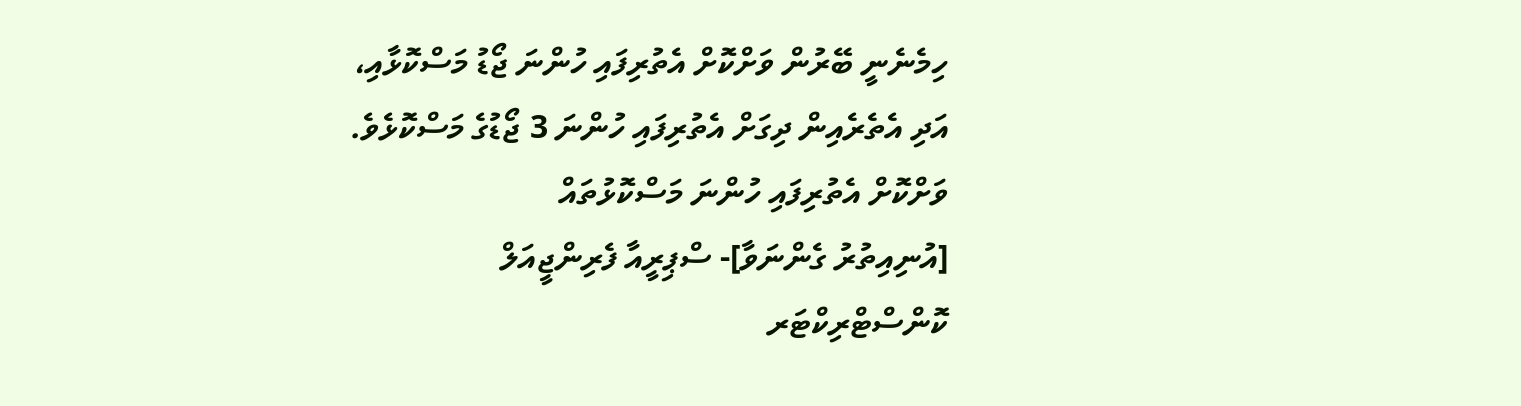ހިމެނެނީ ބޭރުން ވަށްކޮށް އެތުރިފައި ހުންނަ ޖޯޑު މަސްކޮޅާއި، އަދި އެތެރެއިން ދިގަށް އެތުރިފައި ހުންނަ 3 ޖޯޑުގެ މަސްކޮޅެވެ.
ވަށްކޮށް އެތުރިފައި ހުންނަ މަސްކޮޅުތައް
[އުނިއިތުރު ގެންނަވާ]- ސްޕިރީއާ ފެރިންޖީއަލް ކޮންސްޓްރިކްޓަރ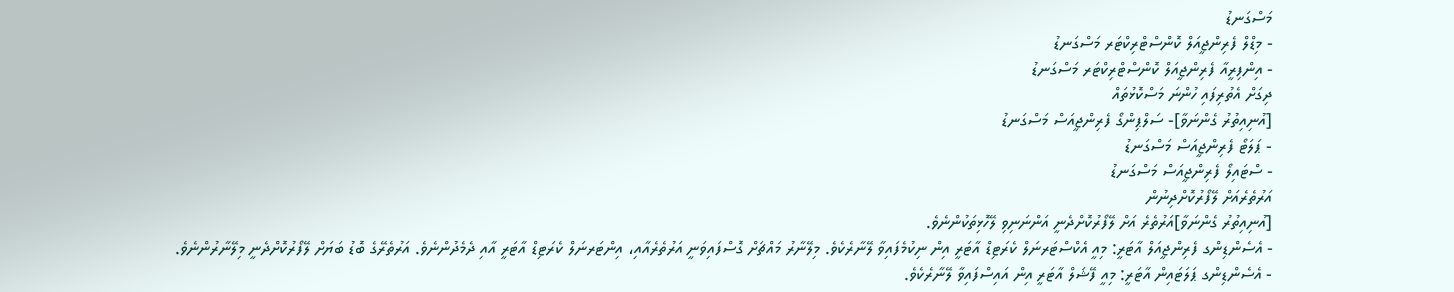މަސްގަނޑު
- މިޑްލް ފެރިންޖީއަލް ކޮންސްޓްރިކްޓަރ މަސްގަނޑު
- އިންފިރީއާ ފެރިންޖީއަލް ކޮންސްޓްރިކްޓަރ މަސްގަނޑު
ދިގަށް އެތުރިފައި ހުންނަ މަސްކޮޅުތައް
[އުނިއިތުރު ގެންނަވާ]- ސަލްޕިންގޯ ފެރިންޖީއަސް މަސްގަނޑު
- ޕަލަޓޯ ފެރިންޖީއަސް މަސްގަނޑު
- ސްޓައިލޯ ފެރިންޖީއަސް މަސްގަނޑު
އަރުތެރެއަށް ލޭފޯރުކޮށްދިނުން
[އުނިއިތުރު ގެންނަވާ]އަރުތެރެ އަށް ލޭފޯރުކޮށްދެނީ އަންނަނިވި ލޭހޮޅިތަކުންނެވެ.
- އެސެންޑިންގ ފެރިންޖީއަލް އާޓަރީ: މިއީ އެކްސްޓަރނަލް ކެރަޓިޑް އާޓަރީ އިން ނިކުމެފައިވާ ލޭނާރެކެވެ. މިލޭނާރު މައްޗަށް ގޮސްފައިވަނީ އަރުތެރެއާއި، އިންޓަރނަލް ކެރަޓިޑް އާޓަރީ އާއި ދެމެދުންނެވެ. އަރުތެރޭގެ ބޮޑު ބަޔަށް ލޭފޯރުކޮށްދެނީ މިލޭނާރުންނެވެ.
- އެސެންޑިންގ ޕަލަޓައިން އާޓަރީ: މިއީ ފޭޝަލް އާޓަރީ އިން އައިސްފައިވާ ލޭނާރެކެވެ.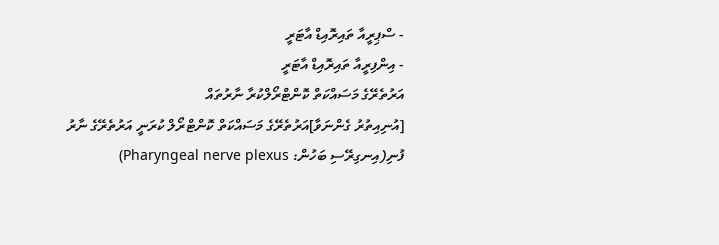- ސްޕިރީއާ ތައިރޮއިޑް އާޓަރީ
- އިންފިރީއާ ތައިރޮއިޑް އާޓަރީ
އަރުތެރޭގެ މަސައްކަތް ކޮންޓްރޯލްކުރާ ނާރުތައް
[އުނިއިތުރު ގެންނަވާ]އަރުތެރޭގެ މަސައްކަތް ކޮންޓްރޯލް ކުރަނީ އަރުތެރޭގެ ނާރު ފުނި(އިނގިރޭސި ބަހުން: Pharyngeal nerve plexus)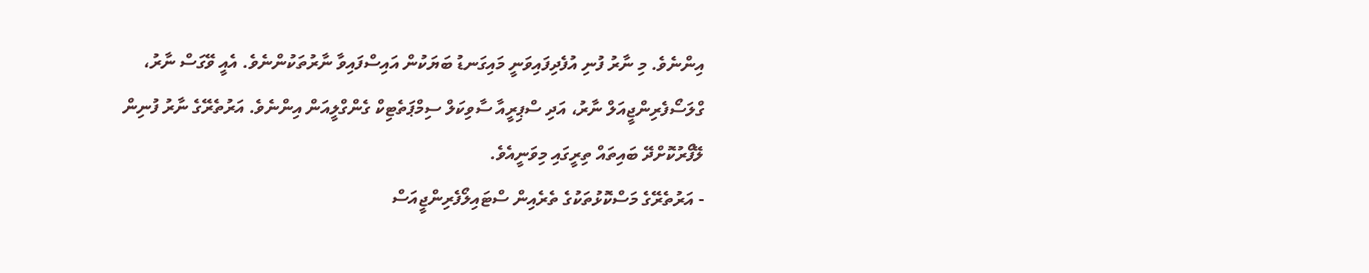އިންނެވެ. މި ނާރު ފުނި އުފެދިފައިވަނީ މައިގަނޑު ބަޔަކުން އައިސްފައިވާ ނާރުތަކުންނެވެ. އެއީ ވޭގަސް ނާރު، ގްލަސޯފެރިންޖީއަލް ނާރު، އަދި ސްޕިރީއާ ސާވިކަލް ސިމްޕަތެޓިކް ގެންގްލީއަން އިންނެވެ. އަރުތެރޭގެ ނާރު ފުނިން ލޭފޯރުކޮށްދޭ ބައިތައް ތިރީގައި މިވަނީއެވެ.
- އަރުތެރޭގެ މަސްކޮޅުތަކުގެ ތެރެއިން ސްޓައިލޯފެރިންޖީއަސް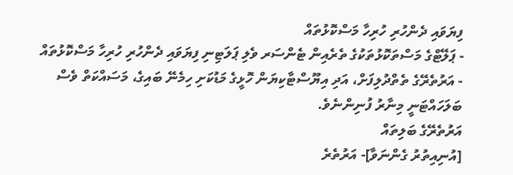ފިޔަވައި ދެންހުރި ހުރިހާ މަސްކޮޅުތައް
- ޕަލޭޓްގެ މަސްތަކޮޅުތަކުގެ ތެރެއިން ޓެންސަރ ވެލި ޕަލަޓިނި ފިޔަވައި ދެންހުރި ހުރިހާ މަސްކޮޅުތައް
- އަރުތެރޭގެ ތެތްދުލިފަށް، އަދި އިޔޫސްޓާކިޔަން ހޮޅީގެ މަޑުކަށި ހިމެނޭ ބައިގެ، މަސައްކަތް ވެސް ބަލަހައްޓަނީ މިނާރު ފުނިންނެވެ.
އަރުތެރޭގެ ބަލިތައް
[އުނިއިތުރު ގެންނަވާ]- އަރުތެރެ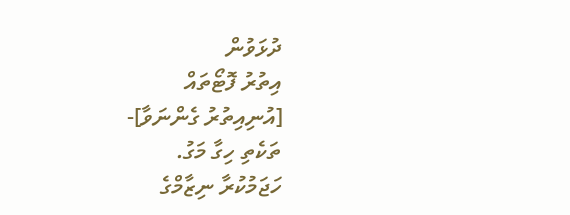ދުޅަވުން
އިތުރު ފޮޓޯތައް
[އުނިއިތުރު ގެންނަވާ]-
ތަކެތި ހިގާ މަގު.
ހަޖަމުކުރާ ނިޒާމްގެ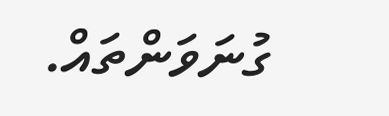ގުނަވަންތައް.